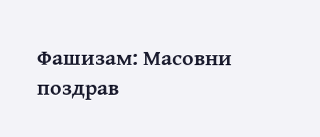Фашизам: Масовни поздрав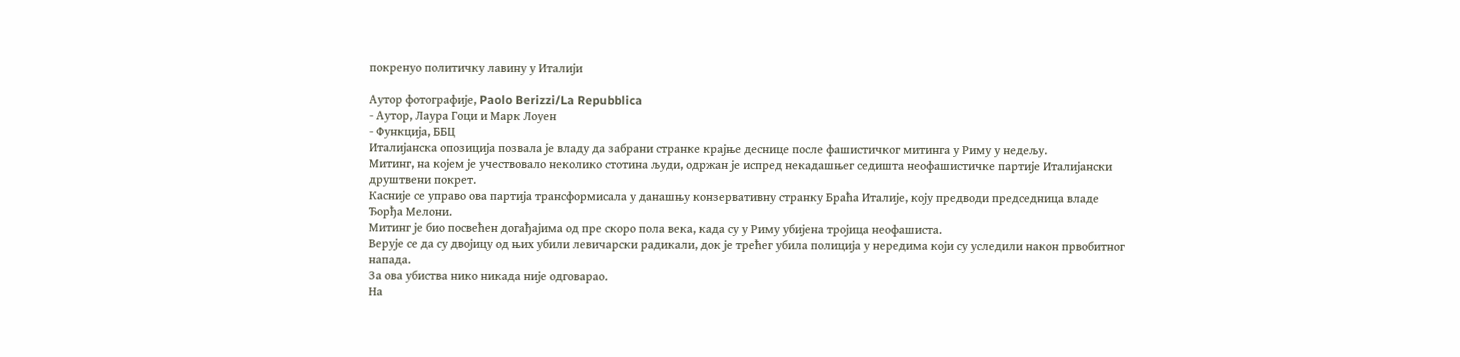покренуо политичку лавину у Италији

Аутор фотографије, Paolo Berizzi/La Repubblica
- Аутор, Лаура Гоци и Марк Лоуен
- Функција, ББЦ
Италијанска опозиција позвала је владу да забрани странке крајње деснице после фашистичког митинга у Риму у недељу.
Митинг, на којем је учествовало неколико стотина људи, одржан је испред некадашњег седишта неофашистичке партије Италијански друштвени покрет.
Касније се управо ова партија трансформисала у данашњу конзервативну странку Браћа Италије, коју предводи председница владе Ђорђа Мелони.
Митинг је био посвећен догађајима од пре скоро пола века, када су у Риму убијена тројица неофашиста.
Верује се да су двојицу од њих убили левичарски радикали, док је трећег убила полиција у нередима који су уследили након првобитног напада.
За ова убиства нико никада није одговарао.
На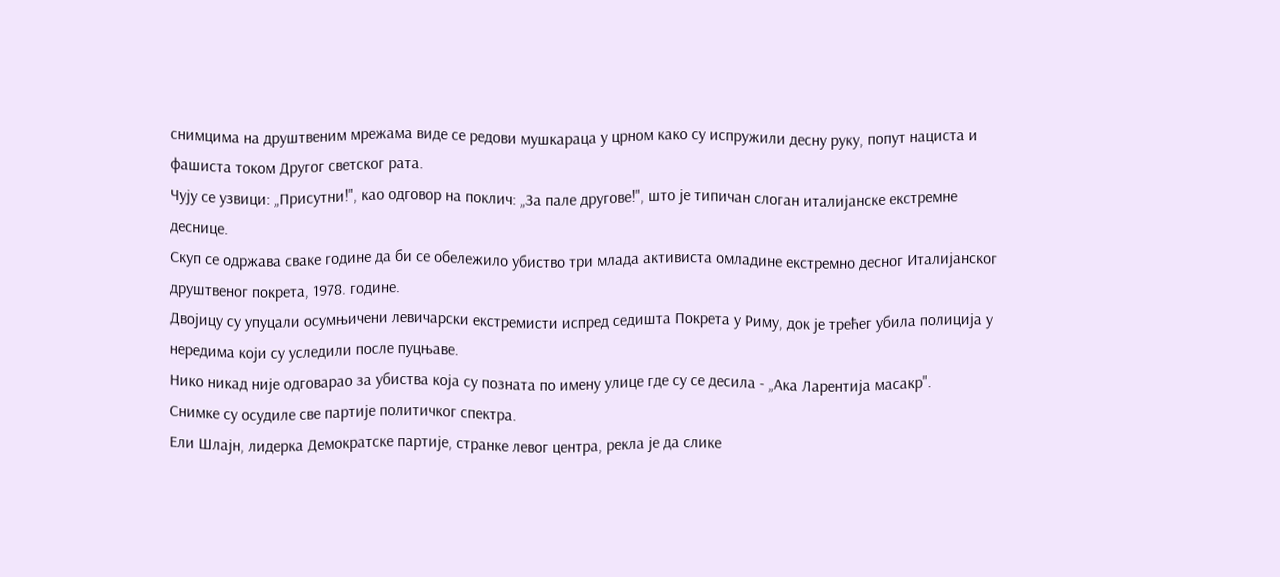снимцима на друштвеним мрежама виде се редови мушкараца у црном како су испружили десну руку, попут нациста и фашиста током Другог светског рата.
Чују се узвици: „Присутни!", као одговор на поклич: „За пале другове!", што је типичан слоган италијанске екстремне деснице.
Скуп се одржава сваке године да би се обележило убиство три млада активиста омладине екстремно десног Италијанског друштвеног покрета, 1978. године.
Двојицу су упуцали осумњичени левичарски екстремисти испред седишта Покрета у Риму, док је трећег убила полиција у нередима који су уследили после пуцњаве.
Нико никад није одговарао за убиства која су позната по имену улице где су се десила - „Ака Ларентија масакр".
Снимке су осудиле све партије политичког спектра.
Ели Шлајн, лидерка Демократске партије, странке левог центра, рекла је да слике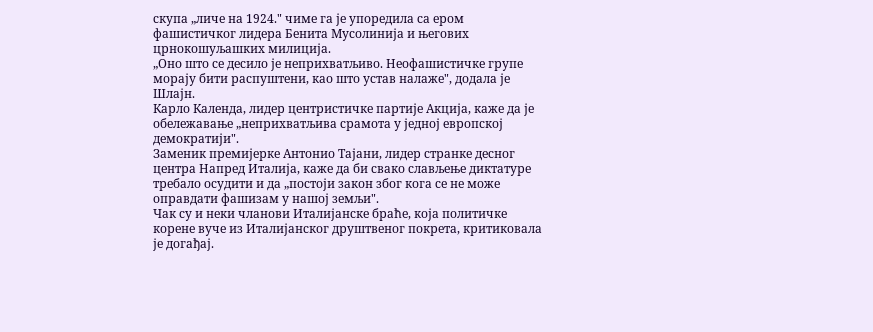скупа „личе на 1924." чиме га је упоредила са ером фашистичког лидера Бенита Мусолинија и његових црнокошуљашких милиција.
„Оно што се десило је неприхватљиво. Неофашистичке групе морају бити распуштени, као што устав налаже", додала је Шлајн.
Карло Календа, лидер центристичке партије Акција, каже да је обележавање „неприхватљива срамота у једној европској демократији".
Заменик премијерке Антонио Тајани, лидер странке десног центра Напред Италија, каже да би свако слављење диктатуре требало осудити и да „постоји закон због кога се не може оправдати фашизам у нашој земљи".
Чак су и неки чланови Италијанске браће, која политичке корене вуче из Италијанског друштвеног покрета, критиковала је догађај.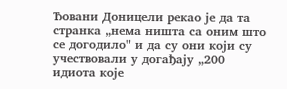Ђовани Доницели рекао је да та странка „нема ништа са оним што се догодило" и да су они који су учествовали у догађају „200 идиота које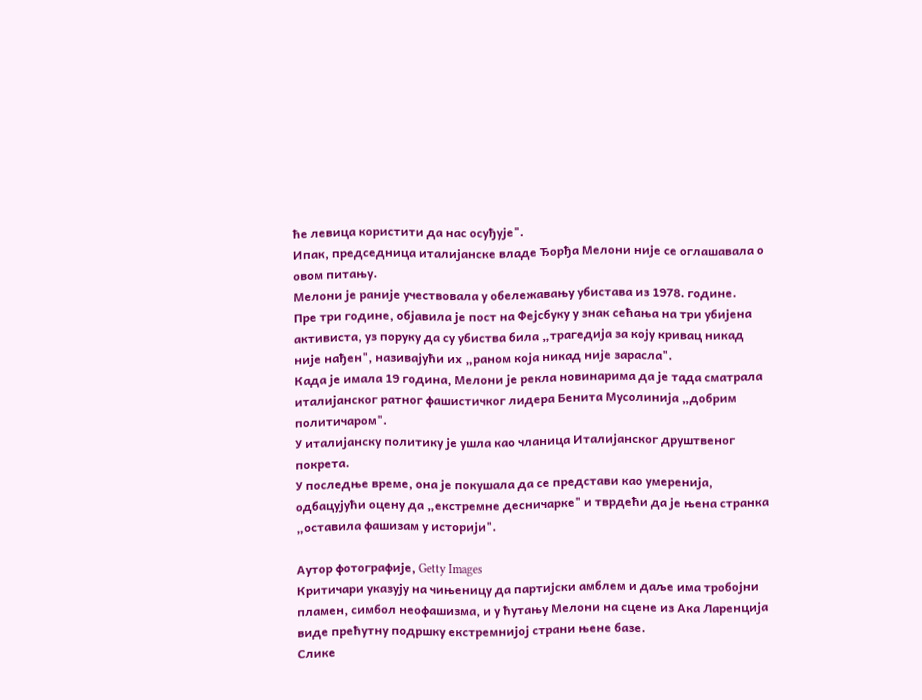ће левица користити да нас осуђује".
Ипак, председница италијанске владе Ђорђа Мелони није се оглашавала о овом питању.
Мелони је раније учествовала у обележавању убистава из 1978. године.
Пре три године, објавила је пост на Фејсбуку у знак сећања на три убијена активиста, уз поруку да су убиства била „трагедија за коју кривац никад није нађен", називајући их „раном која никад није зарасла".
Када је имала 19 година, Мелони је рекла новинарима да је тада сматрала италијанског ратног фашистичког лидера Бенита Мусолинија „добрим политичаром".
У италијанску политику је ушла као чланица Италијанског друштвеног покрета.
У последње време, она је покушала да се представи као умеренија, одбацујући оцену да „екстремне десничарке" и тврдећи да је њена странка „оставила фашизам у историји".

Аутор фотографије, Getty Images
Критичари указују на чињеницу да партијски амблем и даље има тробојни пламен, симбол неофашизма, и у ћутању Мелони на сцене из Ака Ларенција виде прећутну подршку екстремнијој страни њене базе.
Слике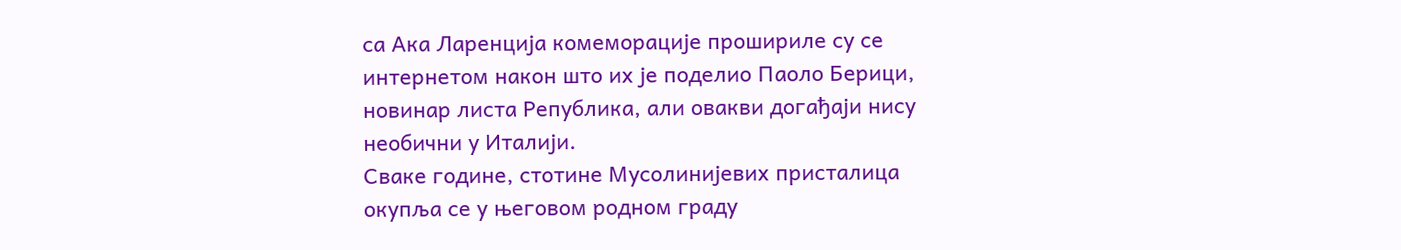са Ака Ларенција комеморације прошириле су се интернетом након што их је поделио Паоло Берици, новинар листа Република, али овакви догађаји нису необични у Италији.
Сваке године, стотине Мусолинијевих присталица окупља се у његовом родном граду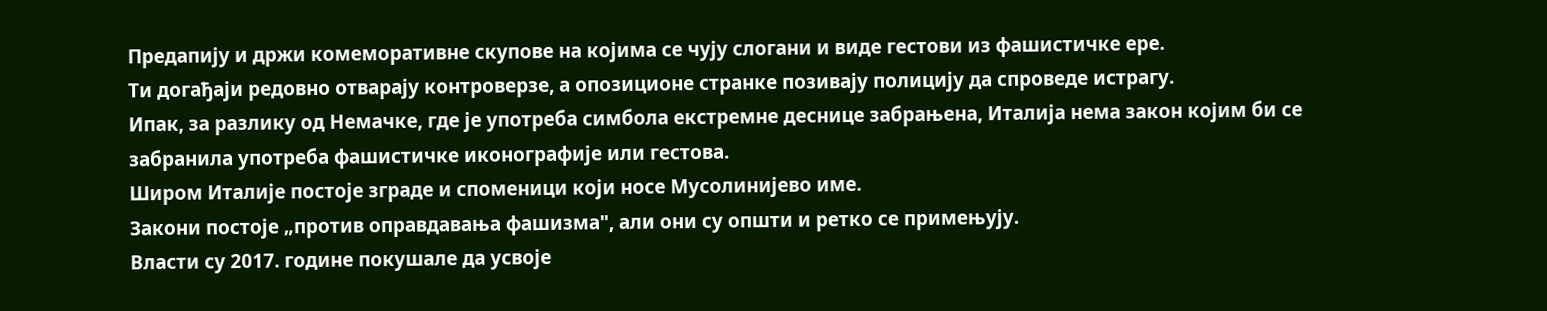Предапију и држи комеморативне скупове на којима се чују слогани и виде гестови из фашистичке ере.
Ти догађаји редовно отварају контроверзе, а опозиционе странке позивају полицију да спроведе истрагу.
Ипак, за разлику од Немачке, где је употреба симбола екстремне деснице забрањена, Италија нема закон којим би се забранила употреба фашистичке иконографије или гестова.
Широм Италије постоје зграде и споменици који носе Мусолинијево име.
Закони постоје „против оправдавања фашизма", али они су општи и ретко се примењују.
Власти су 2017. године покушале да усвоје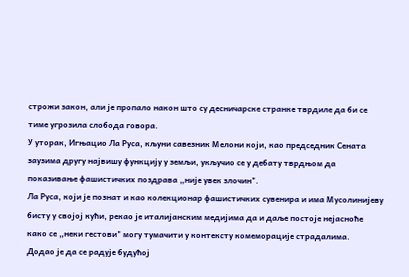строжи закон, али је пропало након што су десничарске странке тврдиле да би се тиме угрозила слобода говора.
У уторак, Игњацио Ла Руса, кљуни савезник Мелони који, као председник Сената заузима другу највишу функцију у земљи, укључио се у дебату тврдњом да показивање фашистичких поздрава „није увек злочин".
Ла Руса, који је познат и као колекционар фашистичких сувенира и има Мусолинијеву бисту у својој кући, рекао је италијанским медијима да и даље постоје нејасноће како се „неки гестови" могу тумачити у контексту комеморације страдалима.
Додао је да се радује будућој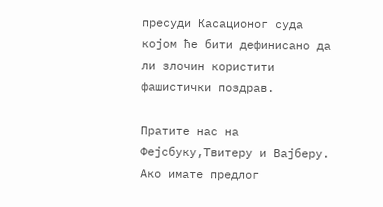пресуди Касационог суда којом ће бити дефинисано да ли злочин користити фашистички поздрав.

Пратите нас на Фејсбуку,Твитеру и Вајберу. Ако имате предлог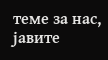теме за нас, јавите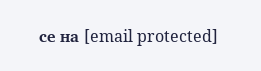се на [email protected]